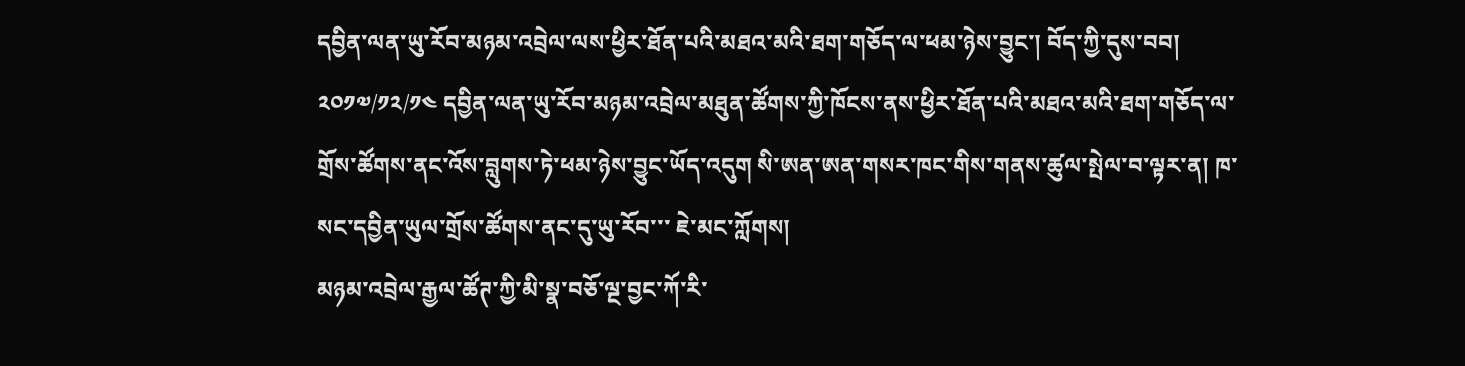དབྱིན་ལན་ཡུ་རོབ་མཉམ་འབྲེལ་ལས་ཕྱིར་ཐོན་པའི་མཐའ་མའི་ཐག་གཅོད་ལ་ཕམ་ཉེས་བྱུང་། བོད་ཀྱི་དུས་བབ། ༢༠༡༧/༡༢/༡༤ དབྱིན་ལན་ཡུ་རོབ་མཉམ་འབྲེལ་མཐུན་ཚོགས་ཀྱི་ཁོངས་ནས་ཕྱིར་ཐོན་པའི་མཐའ་མའི་ཐག་གཅོད་ལ་གྲོས་ཚོགས་ནང་འོས་བླུགས་ཏེ་ཕམ་ཉེས་བྱུང་ཡོད་འདུག སི་ཨན་ཨན་གསར་ཁང་གིས་གནས་ཚུལ་སྤེལ་བ་ལྟར་ན། ཁ་སང་དབྱིན་ཡུལ་གྲོས་ཚོགས་ནང་དུ་ཡུ་རོབ་་་ ཇེ་མང་ཀློགས།
མཉམ་འབྲེལ་རྒྱལ་ཚོཊ་ཀྱི་མི་སྣ་བཅོ་ལྔ་བྱང་ཀོ་རི་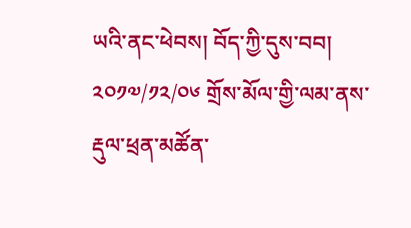ཡའི་ནང་ཕེབས། བོད་ཀྱི་དུས་བབ། ༢༠༡༧/༡༢/༠༦ གྲོས་མོལ་གྱི་ལམ་ནས་རྡུལ་ཕྲན་མཚོན་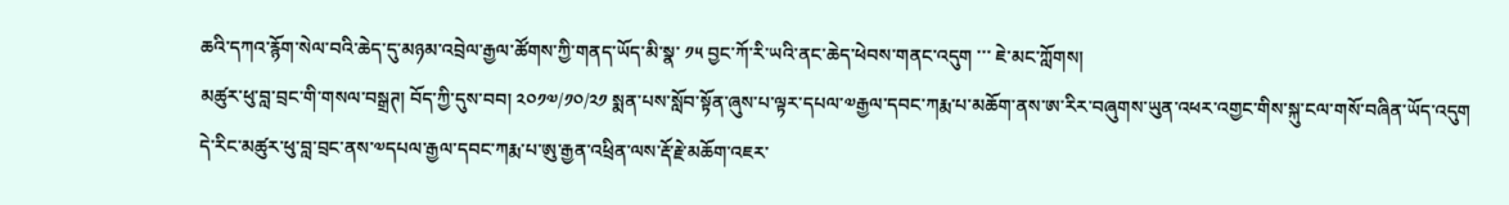ཆའི་དཀའ་རྙོག་སེལ་བའི་ཆེད་དུ་མཉམ་འབྲེལ་རྒྱལ་ཚོགས་ཀྱི་གནད་ཡོད་མི་སྣ་ ༡༥ བྱང་ཀོ་རི་ཡའི་ནང་ཆེད་ཕེབས་གནང་འདུག ་་་ ཇེ་མང་ཀློགས།
མཚུར་ཕུ་བླ་བྲང་གི་གསལ་བསྒྲཊ། བོད་ཀྱི་དུས་བབ། ༢༠༡༧/༡༠/༢༡ སྨན་པས་སློབ་སྟོན་ཞུས་པ་ལྟར་དཔལ་༧རྒྱལ་དབང་ཀརྨ་པ་མཆོག་ནས་ཨ་རིར་བཞུགས་ཡུན་འཕར་འགྱང་གིས་སྐུ་ངལ་གསོ་བཞིན་ཡོད་འདུག དེ་རིང་མཚུར་ཕུ་བླ་བྲང་ནས་༧དཔལ་རྒྱལ་དབང་ཀརྨ་པ་ཨུ་རྒྱན་འཕྲིན་ལས་རྡོ་རྗེ་མཆོག་འཇར་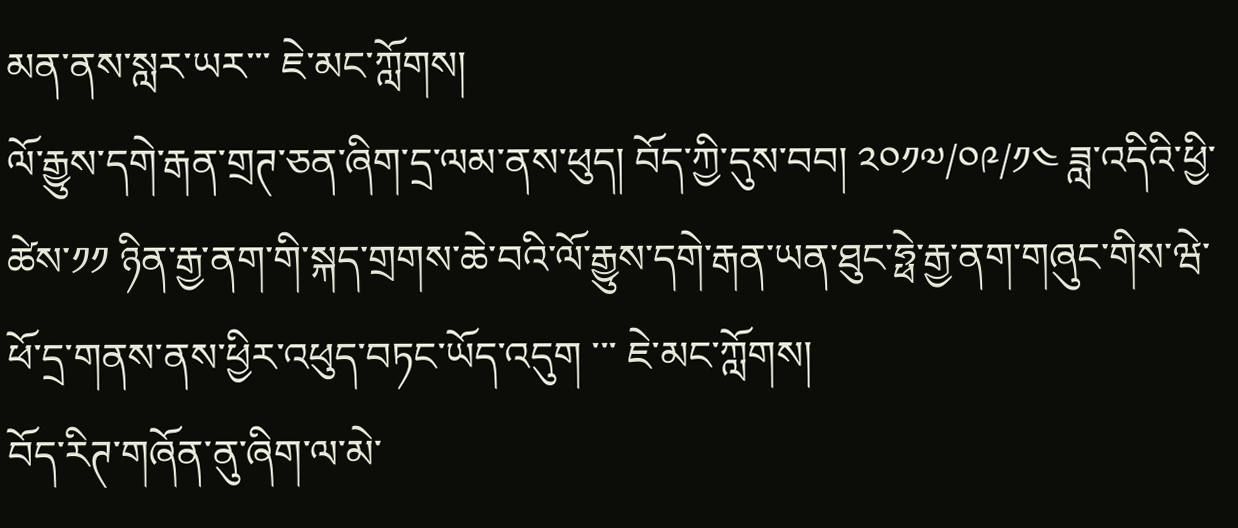མན་ནས་སླར་ཡར་་་ ཇེ་མང་ཀློགས།
ལོ་རྒྱུས་དགེ་རྒན་གྲཊ་ཅན་ཞིག་དྲ་ལམ་ནས་ཕུད། བོད་ཀྱི་དུས་བབ། ༢༠༡༧/༠༩/༡༤ ཟླ་འདིའི་ཕྱི་ཚེས་༡༡ ཉིན་རྒྱ་ནག་གི་སྐད་གྲགས་ཆེ་བའི་ལོ་རྒྱུས་དགེ་རྒན་ཡན་ཐུང་ཧྥེ་རྒྱ་ནག་གཞུང་གིས་ཝེ་ཕོ་དྲ་གནས་ནས་ཕྱིར་འཕུད་བཏང་ཡོད་འདུག ་་་ ཇེ་མང་ཀློགས།
བོད་རིཊ་གཞོན་ནུ་ཞིག་ལ་མེ་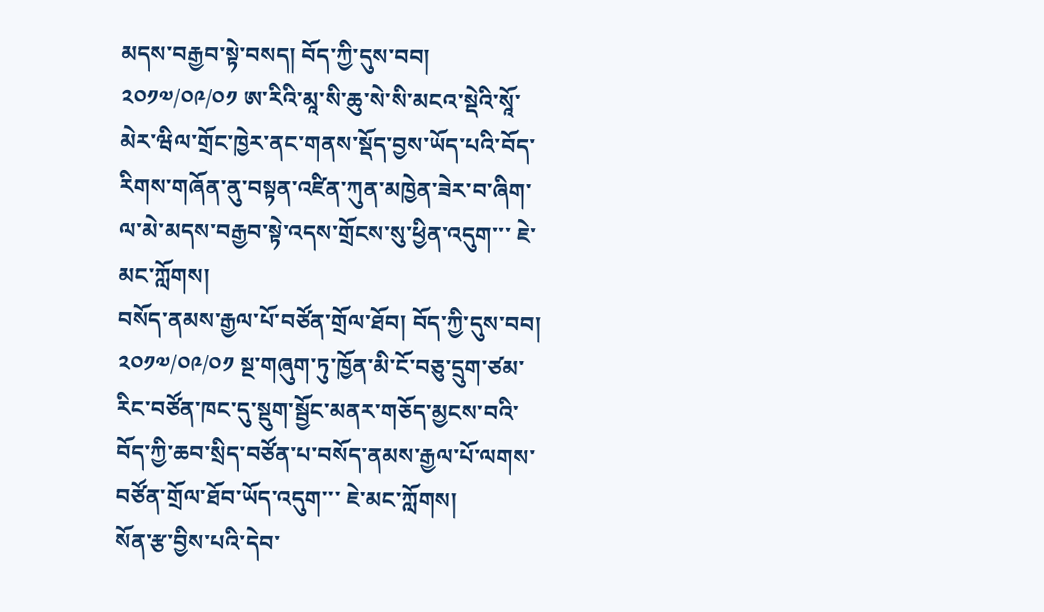མདས་བརྒྱབ་སྟེ་བསད། བོད་ཀྱི་དུས་བབ། ༢༠༡༧/༠༩/༠༡ ཨ་རིའི་མཱ་སི་ཆུ་སེ་སི་མངའ་སྡེའི་སཱོ་མེར་ཝིལ་གྲོང་ཁྱེར་ནང་གནས་སྡོད་བྱས་ཡོད་པའི་བོད་རིགས་གཞོན་ནུ་བསྟན་འཛིན་ཀུན་མཁྱེན་ཟེར་བ་ཞིག་ལ་མེ་མདས་བརྒྱབ་སྟེ་འདས་གྲོངས་སུ་ཕྱིན་འདུག་་་ ཇེ་མང་ཀློགས།
བསོད་ནམས་རྒྱལ་པོ་བཙོན་གྲོལ་ཐོབ། བོད་ཀྱི་དུས་བབ། ༢༠༡༧/༠༩/༠༡ སྔ་གཞུག་ཏུ་ཁྱོན་མི་ངོ་བཅུ་དྲུག་ཙམ་རིང་བཙོན་ཁང་དུ་སྡུག་སྦྱོང་མནར་གཅོད་མྱངས་བའི་བོད་ཀྱི་ཆབ་སྲིད་བཙོན་པ་བསོད་ནམས་རྒྱལ་པོ་ལགས་བཙོན་གྲོལ་ཐོབ་ཡོད་འདུག་་་ ཇེ་མང་ཀློགས།
སོན་རྩ་བྱིས་པའི་དེབ་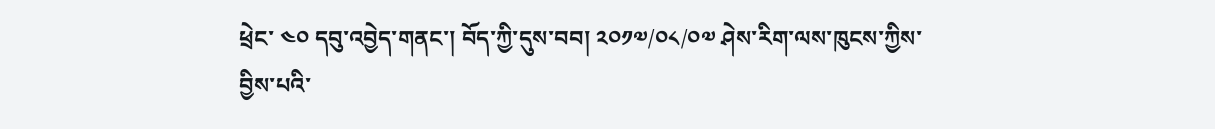ཕྲེང་ ༤༠ དབུ་འབྱེད་གནང་། བོད་ཀྱི་དུས་བབ། ༢༠༡༧/༠༨/༠༧ ཤེས་རིག་ལས་ཁུངས་ཀྱིས་བྱིས་པའི་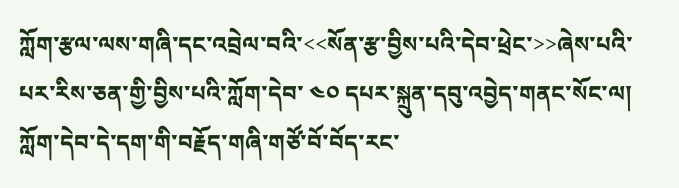ཀློག་རྩལ་ལས་གཞི་དང་འབྲེལ་བའི་<<སོན་རྩ་བྱིས་པའི་དེབ་ཕྲེང་>>ཞེས་པའི་པར་རིས་ཅན་གྱི་བྱིས་པའི་ཀློག་དེབ་ ༤༠ དཔར་སྐྲུན་དབུ་འབྱེད་གནང་སོང་ལ། ཀློག་དེབ་དེ་དག་གི་བརྗོད་གཞི་གཙོ་བོ་བོད་རང་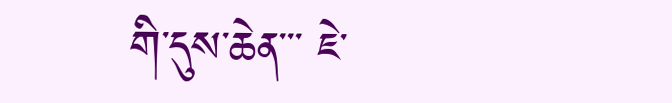གི་དུས་ཆེན་་་ ཇེ་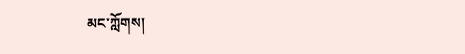མང་ཀློགས།